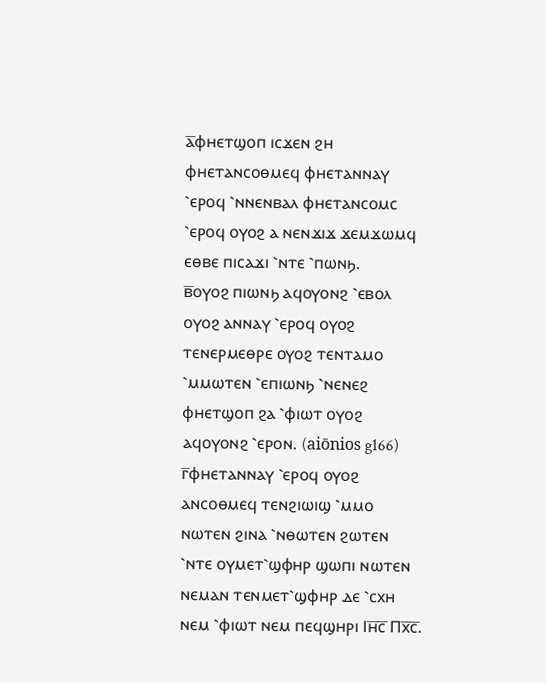ⲁ̅ⲫⲏⲉⲧϣⲟⲡ ⲓⲥϫⲉⲛ ϩⲏ ⲫⲏⲉⲧⲁⲛⲥⲟⲑⲙⲉϥ ⲫⲏⲉⲧⲁⲛⲛⲁⲩ ⳿ⲉⲣⲟϥ ⳿ⲛⲛⲉⲛⲃⲁⲗ ⲫⲏⲉⲧⲁⲛⲥⲟⲙⲥ ⳿ⲉⲣⲟϥ ⲟⲩⲟϩ ⲁ ⲛⲉⲛϫⲓϫ ϫⲉⲙϫⲱⲙϥ ⲉⲑⲃⲉ ⲡⲓⲥⲁϫⲓ ⳿ⲛⲧⲉ ⳿ⲡⲱⲛϧ.
ⲃ̅ⲟⲩⲟϩ ⲡⲓⲱⲛϧ ⲁϥⲟⲩⲟⲛϩ ⳿ⲉⲃⲟⲗ ⲟⲩⲟϩ ⲁⲛⲛⲁⲩ ⳿ⲉⲣⲟϥ ⲟⲩⲟϩ ⲧⲉⲛⲉⲣⲙⲉⲑⲣⲉ ⲟⲩⲟϩ ⲧⲉⲛⲧⲁⲙⲟ ⳿ⲙⲙⲱⲧⲉⲛ ⳿ⲉⲡⲓⲱⲛϧ ⳿ⲛⲉⲛⲉϩ ⲫⲏⲉⲧϣⲟⲡ ϩⲁ ⳿ⲫⲓⲱⲧ ⲟⲩⲟϩ ⲁϥⲟⲩⲟⲛϩ ⳿ⲉⲣⲟⲛ. (aiōnios g166)
ⲅ̅ⲫⲏⲉⲧⲁⲛⲛⲁⲩ ⳿ⲉⲣⲟϥ ⲟⲩⲟϩ ⲁⲛⲥⲟⲑⲙⲉϥ ⲧⲉⲛϩⲓⲱⲓϣ ⳿ⲙⲙⲟ ⲛⲱⲧⲉⲛ ϩⲓⲛⲁ ⳿ⲛⲑⲱⲧⲉⲛ ϩⲱⲧⲉⲛ ⳿ⲛⲧⲉ ⲟⲩⲙⲉⲧ⳿ϣⲫⲏⲣ ϣⲱⲡⲓ ⲛⲱⲧⲉⲛ ⲛⲉⲙⲁⲛ ⲧⲉⲛⲙⲉⲧ⳿ϣⲫⲏⲣ ⲇⲉ ⳿ⲥⲭⲏ ⲛⲉⲙ ⳿ⲫⲓⲱⲧ ⲛⲉⲙ ⲡⲉϥϣⲏⲣⲓ Ⲓⲏ̅ⲥ̅ Ⲡⲭ̅ⲥ̅.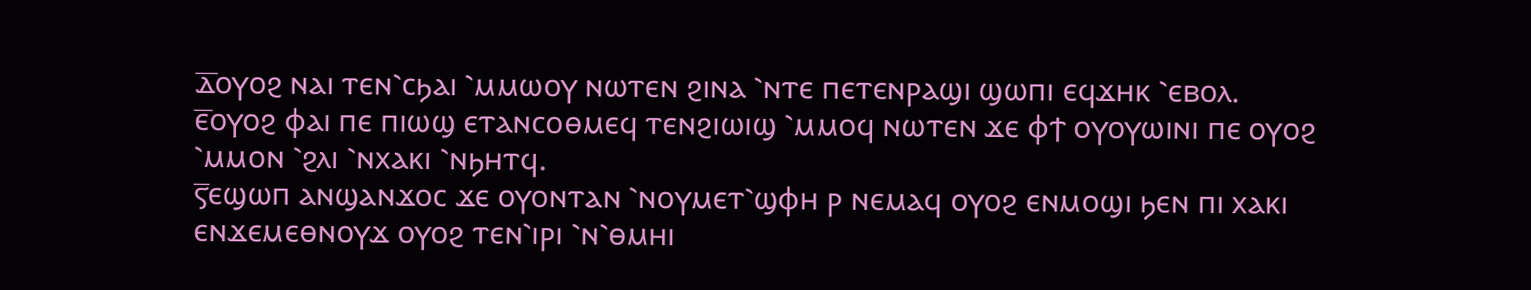ⲇ̅ⲟⲩⲟϩ ⲛⲁⲓ ⲧⲉⲛ⳿ⲥϧⲁⲓ ⳿ⲙⲙⲱⲟⲩ ⲛⲱⲧⲉⲛ ϩⲓⲛⲁ ⳿ⲛⲧⲉ ⲡⲉⲧⲉⲛⲣⲁϣⲓ ϣⲱⲡⲓ ⲉϥϫⲏⲕ ⳿ⲉⲃⲟⲗ.
ⲉ̅ⲟⲩⲟϩ ⲫⲁⲓ ⲡⲉ ⲡⲓⲱϣ ⲉⲧⲁⲛⲥⲟⲑⲙⲉϥ ⲧⲉⲛϩⲓⲱⲓϣ ⳿ⲙⲙⲟϥ ⲛⲱⲧⲉⲛ ϫⲉ ⲫϯ ⲟⲩⲟⲩⲱⲓⲛⲓ ⲡⲉ ⲟⲩⲟϩ ⳿ⲙⲙⲟⲛ ⳿ϩⲗⲓ ⳿ⲛⲭⲁⲕⲓ ⳿ⲛϧⲏⲧϥ.
ⲋ̅ⲉϣⲱⲡ ⲁⲛϣⲁⲛϫⲟⲥ ϫⲉ ⲟⲩⲟⲛⲧⲁⲛ ⳿ⲛⲟⲩⲙⲉⲧ⳿ϣⲫⲏ ⲣ ⲛⲉⲙⲁϥ ⲟⲩⲟϩ ⲉⲛⲙⲟϣⲓ ϧⲉⲛ ⲡⲓ ⲭⲁⲕⲓ ⲉⲛϫⲉⲙⲉⲑⲛⲟⲩϫ ⲟⲩⲟϩ ⲧⲉⲛ⳿ⲓⲣⲓ ⳿ⲛ⳿ⲑⲙⲏⲓ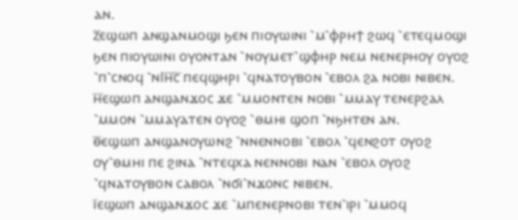ⲁⲛ.
ⲍ̅ⲉϣⲱⲡ ⲁⲛϣⲁⲛⲙⲟϣⲓ ϧⲉⲛ ⲡⲓⲟⲩⲱⲓⲛⲓ ⳿ⲙ⳿ⲫⲣⲏϯ ϩⲱϥ ⳿ⲉⲧⲉϥⲙⲟϣⲓ ϧⲉⲛ ⲡⲓⲟⲩⲱⲓⲛⲓ ⲟⲩⲟⲛⲧⲁⲛ ⳿ⲛⲟⲩⲙⲉⲧ⳿ϣⲫⲏⲣ ⲛⲉⲙ ⲛⲉⲛⲉⲣⲏⲟⲩ ⲟⲩⲟϩ ⳿ⲡ⳿ⲥⲛⲟϥ ⳿ⲛⲒⲏ̅ⲥ̅ ⲡⲉϥϣⲏⲣⲓ ⳿ϥⲛⲁⲧⲟⲩⲃⲟⲛ ⳿ⲉⲃⲟⲗ ϩⲁ ⲛⲟⲃⲓ ⲛⲓⲃⲉⲛ.
ⲏ̅ⲉϣⲱⲡ ⲁⲛϣⲁⲛϫⲟⲥ ϫⲉ ⳿ⲙⲙⲟⲛⲧⲉⲛ ⲛⲟⲃⲓ ⳿ⲙⲙⲁⲩ ⲧⲉⲛⲉⲣϩⲁⲗ ⳿ⲙⲙⲟⲛ ⳿ⲙⲙⲁⲩⲁⲧⲉⲛ ⲟⲩⲟϩ ⳿ⲑⲙⲏⲓ ϣⲟⲡ ⳿ⲛϧⲏⲧⲉⲛ ⲁⲛ.
ⲑ̅ⲉϣⲱⲡ ⲁⲛϣⲁⲛⲟⲩⲱⲛϩ ⳿ⲛⲛⲉⲛⲛⲟⲃⲓ ⳿ⲉⲃⲟⲗ ⳿ϥⲉⲛϩⲟⲧ ⲟⲩⲟϩ ⲟⲩ⳿ⲑⲙⲏⲓ ⲡⲉ ϩⲓⲛⲁ ⳿ⲛⲧⲉϥⲭⲁ ⲛⲉⲛⲛⲟⲃⲓ ⲛⲁⲛ ⳿ⲉⲃⲟⲗ ⲟⲩⲟϩ ⳿ϥⲛⲁⲧⲟⲩⲃⲟⲛ ⲥⲁⲃⲟⲗ ⳿ⲛϭⲓ⳿ⲛϫⲟⲛⲥ ⲛⲓⲃⲉⲛ.
ⲓ̅ⲉϣⲱⲡ ⲁⲛϣⲁⲛϫⲟⲥ ϫⲉ ⳿ⲙⲡⲉⲛⲉⲣⲛⲟⲃⲓ ⲧⲉⲛ⳿ⲓⲣⲓ ⳿ⲙⲙⲟϥ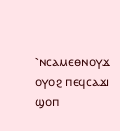⳿ⲛⲥⲁⲙⲉⲑⲛⲟⲩϫ ⲟⲩⲟϩ ⲡⲉϥⲥⲁϫⲓ ϣⲟⲡ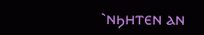⳿ⲛϧⲏⲧⲉⲛ ⲁⲛ